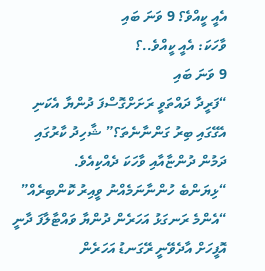އެއީ ކީއްވެ؟ 9 ވަނަ ބައި
ވާހަކަ: އެއީ ކީއްވެ..؟
9 ވަނަ ބައި
“ފަރީދާ ދައްތަވީ ރަށަށްގޮސްފަ ދުންޔާ އެކަނި އެގޭގައި ބިރު ގަންނާނެތަ؟” ޝާހިދު ކާރުގައި ދަމުން ދުންޏާއާއި ވާހަކަ ދެއްކިއެވެ.
“ޅިޔަންބެ ހުންނާނަމެއްނު ވީއިރު ކޮންބިރެއް”
“އެންމެ ރަނގަޅު އަހަރެން ދުންޔާ ވައްޓާލާފަ ދާނީ އޮފީހަށް އާދެވޭނީ ރޭގަނޑު އަހަރެން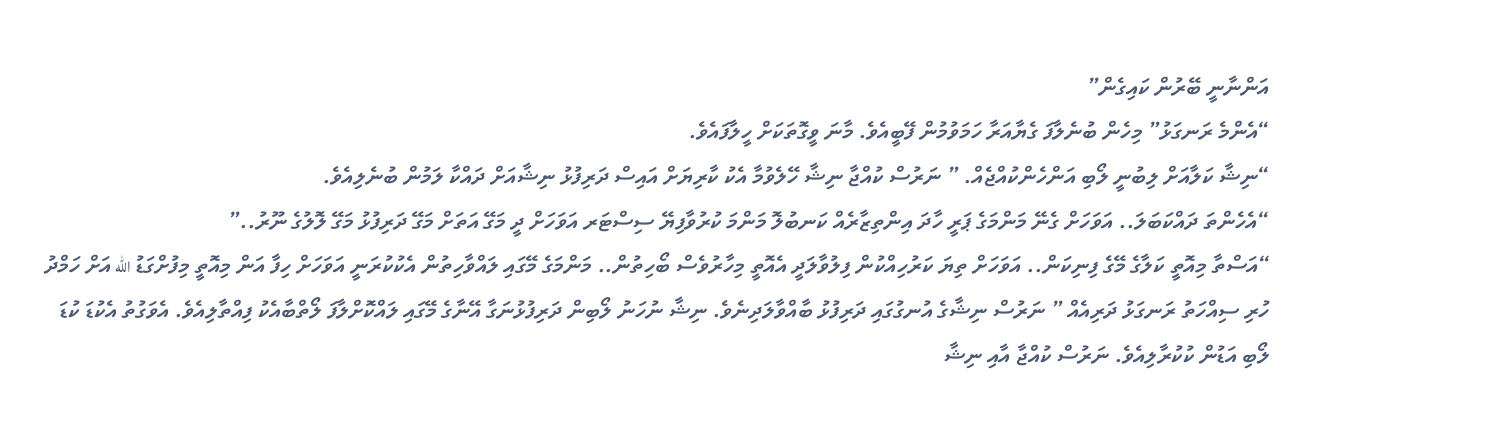އަންނާނީ ބޭރުން ކައިގެން”
“އެންމެ ރަނގަޅު” މިހެން ބުނެލާފަ ގެޔާއަރާ ހަމަވުމުން ފޭބީއެވެ. މާނަ ވީގޮތަކަށް ހީލާފައެވެ.
“ނިޝާ ކަލާއަށް ލިބުނީ ލޯބި އަންހެންކުއްޖެއް. ” ނަރުސް ކުއްޖާ ނިޝާ ހޭލެވުމާ އެކު ކާރިޔަށް އައިސް ދަރިފުޅު ނިޝާއަށް ދައްކާ ލަމުން ބުނެލިއެވެ.
“އެހެންތަ ދައްކަބަލަ.. އަވަހަށް ގެނޭ މަންމަގެ ޕަރީ ހާދަ އިންތިޒާރެއް ކަނބުލޮ މަންމަ ކުރުވާފިޔޭ ސިސްޓަރ އަވަހަށް ދީ މަގޭ އަތަށް މަގޭ ދަރިފުޅު މަގޭ ލޮލުގެ ނޫރު..”
“އަސްތާ މިއޮތީ ކަލާގެ މޭގެ ފިނިކަން.. އަވަހަށް ތިޔަ ކަރުހިއްކުން ފިލުވާލަދީ އެއޮތީ މިހާރުވެސް ބޯހިތުން.. މަންމަގެ މޭގައި ލައްވާހިތުން އެކުކުރަނީ އަވަހަށް ހިފާ އަން މިއޮތީ މިފުށްގަޑު الله އަށް ހަމްދު ހުރި ސިއްހަތު ރަނގަޅު ދަރިއެއް ” ނަރުސް ނިޝާގެ އުނގުގައި ދަރިފުޅު ބާއްވާލަދިނެވެ. ނިޝާ ނުހަނު ލޯބިން ދަރިފުޅުނަގާ އޭނާގެ މޭގައި ލައްކޮށްލާފަ ލޯތްބާއެކު ފިއްތާލިއެވެ. އެވަގުތު އެކުޑަ ކުޑަ ލޯބި އަޑުން ކުކުރާލިއެވެ. ނަރުސް ކުއްޖާ އާއި ނިޝާ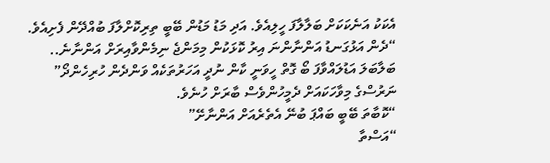އެކަކު އަނެކަކަށް ބަލާލާފަ ހީލިއެވެ. އަދި މަޑު މަޑުން ބޭބީ ތިރިކޮށްލާފަ ބުއްދޭން ފެށިއެވެ.
“ދެން އަޅުގަނޑު އަންނާންނަ އިރު ކޮޅަކުން މިމަންޖެ ނިމެންވާއިރަށް އަންނާނެ.. ބަލާބަލަ އަޑުލައްވާފަ ބޯ ގޮތް ހީވަނީ ކާން ނުދީ އަހަރުތަކެއް ވަންދެން ހުރިހެންދޯ” ނަރުސްގެ މިވާހަކައަށް ދެމީހުންވެސް ބާރަށް ހުނެވެ.
“ކޮބާތަ ބޭބީ ބައްޕަ ބުނޭ އެތެރެއަށް އަންނާށޭ”
“އަސްތާ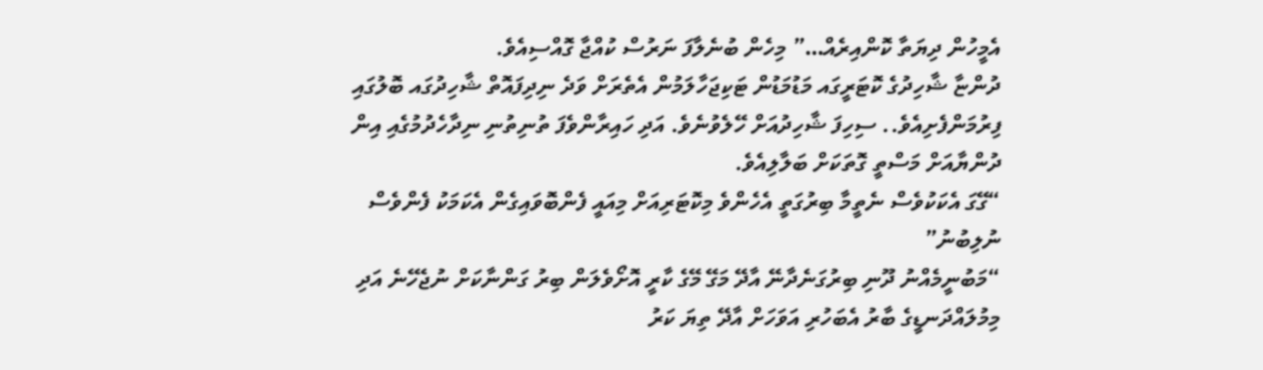އެމީހުން ދިޔަތާ ކޮންއިރެއް…” މިހެން ބުނެލާފަ ނަރުސް ކުއްޖާ ގޮއްސިއެވެ.
ދުންޏާ ޝާހިދުގެ ކޮޓަރީގައ މަޑުމަޑުން ޓަކިޖަހާލަމުން އެތެރަށް ވަދެ ނިދިފައޮތް ޝާހިދުގައ ބޮލުގައި ފިރުމަންފެށިއެވެ.. ސިހިފަ ޝާހިދުއަށް ހޭލެވުނެވެ. އަދި ހައިރާންވެފަ ތުނިތުނި ނިދާހެދުމުގެއި އިން ދުންޔާއަށް މަސްތީ ގޮތަކަށް ބަލާލިއެވެ.
“ގޭގަ އެކަކުވެސް ނެތީމާ ބިރުގަތީ އެހެންވެ މިކޮޓަރިއަށް މިއައީ ފެންބޮވައިގެން އެކަމަކު ފެންވެސް ނުލިބުނު”
“މަބުނީމެއްނު ދޫނި ބިރުގަނެދާނޭ އާދޭ މަގޭ މޭގެ ކާރީ އޮށޯވެލަން ބިރު ގަންނާކަށް ނުޖެހޭނެ އަދި މިމުލައްދަނޑީގެ ބާރު އެބަހުރި އަވަހަށް އާދޭ ތިޔަ ކަރު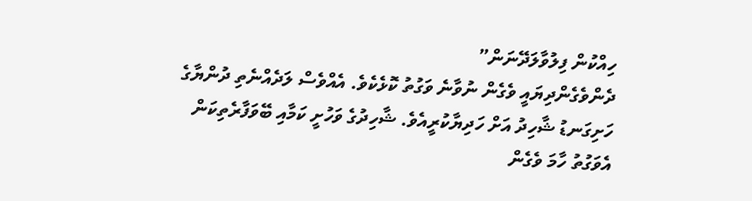ހިއްކުން ފިލުވާލަދޭނަން”
ދެންވެގެންދިޔައީ ވެގެން ނުވާނެ ވަގުތު ކޮޅެކެވެ. އެއްވެސް ލަދެއްނެތި ދުންޔާގެ ހަށިގަނޑު ޝާހިދު އަށް ހަދިޔާކުރީއެވެ. ޝާހިދުގެ ވަހުށީ ކަމާއި ބޭވަފާރެތިކަން އެވަގުތު ހާމަ ވެގެން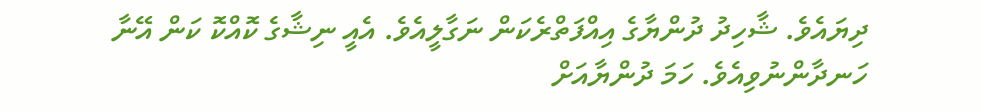ދިޔައެވެ. ޝާހިދު ދުންޔާގެ އިއްފަތްރެކަން ނަގާލީއެވެ. އެއީ ނިޝާގެ ކޮއްކޮ ކަން އޭނާ ހަނދާންނުވިއެވެ. ހަމަ ދުންޔާއަށް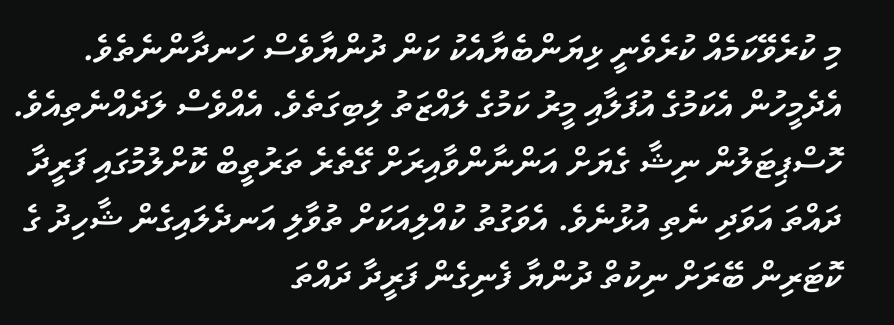މި ކުރެވޭކަމެއް ކުރެވެނީ ޅިޔަންބެޔާއެކު ކަން ދުންޔާވެސް ހަނދާންނެތެވެ. އެދެމީހުން އެކަމުގެ އުފަލާއި މީރު ކަމުގެ ލައްޒަތު ލިބިގަތެވެ. އެއްވެސް ލަދެއްނެތިއެވެ.
ހޮސްޕިޓަލުން ނިޝާ ގެޔަށް އަންނާންވާއިރަށް ގޭތެރެ ތަރުތީބް ކޮށްލުމުގައި ފަރީދާ ދައްތަ އަވަދި ނެތި އުޅުނެވެ. އެވަގުތު ކުއްލިއަކަށް ތުވާލި އަނދެލައިގެން ޝާހިދު ގެ ކޮޓަރިން ބޭރަށް ނިކުތް ދުންޔާ ފެނިގެން ފަރީދާ ދައްތަ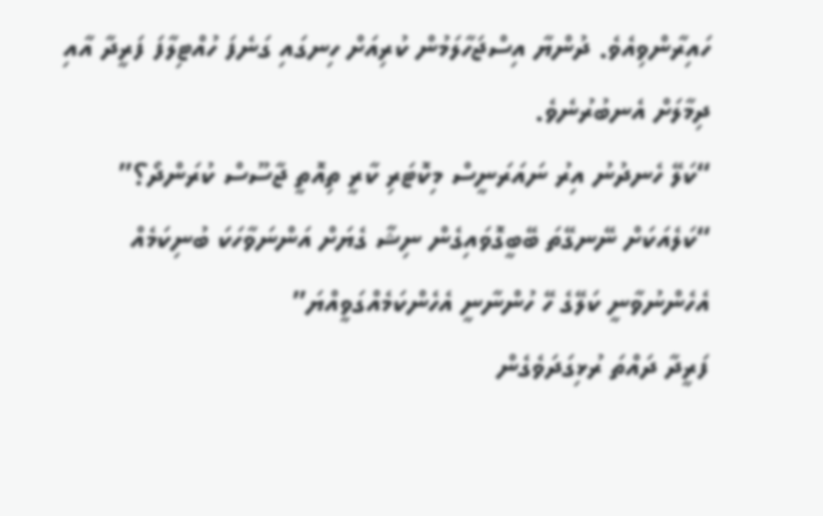ހައިރާންވިއެވެ. ދުންޔާ އިސްޖަހާލަމުން ކުރިއަށް ހިނގައި ގަނެފަ ހުއްޓިލާފަ ފަރީދާ އާއި ދިމާލަށް އެނބުރުނެވެ.
“ކަލޭ ހެނދުނު އިރު ނައަރަނީސް މިކޮޓަރި ކާރީ ތިއޮތީ ޖާސޫސް ކުރަންދޯ؟”
“ކަލެއަކަށް ނޭނގޭތަ ބޭބީގޮވައިގެން ނިޝާ ގެޔަށް އަންނަވާހަކަ ބުނިކަމެއް އެހެންނުވާނީ ކަލޭގެ ހޭ ހުންނާނީ އެހެންކަމެއްގަވީއްޔަ”
ފަރީދާ ދައްތަ ރުޅިގަދަވެގެން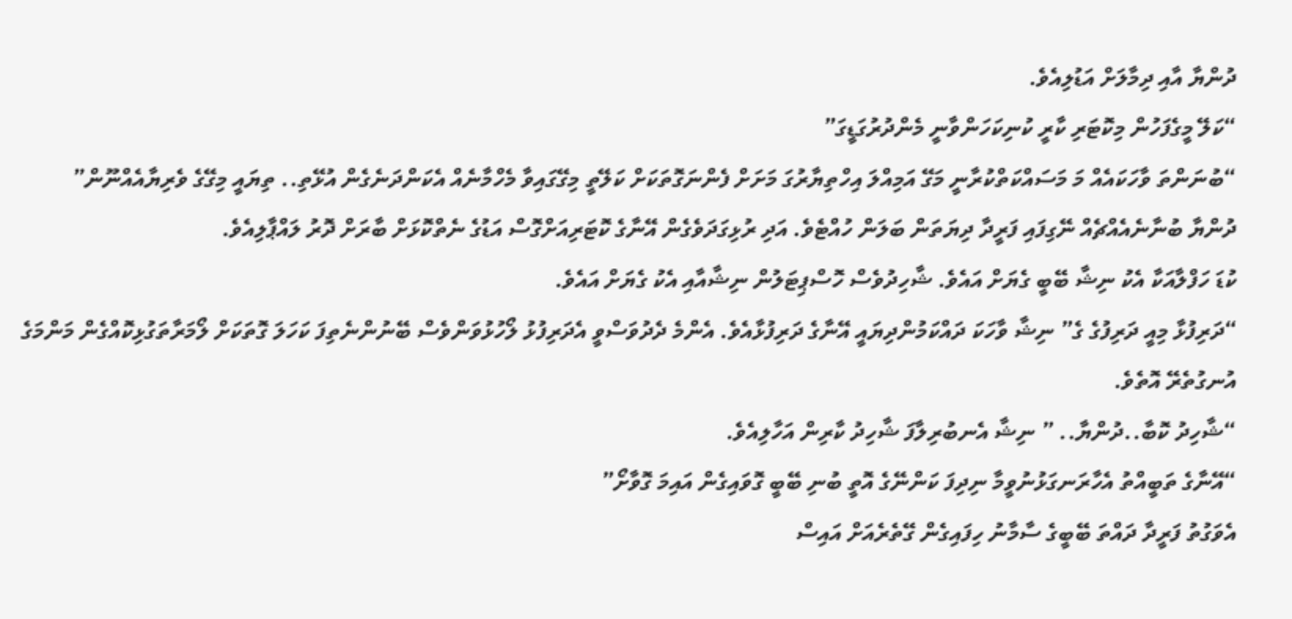ދުންޔާ އާއި ދިމާލަށް އަޑުލިއެވެ.
“ކަލޭ މީގެފަހުން މިކޮޓަރި ކާރީ ކުނިކަހަންވާނީ މެންދުރުގަޑީގަ”
“ބުނަންތަ ވާހަކައެއް މަ މަސައްކަތްކުރާނީ މަގޭ އަމިއްލަ އިހްތިޔާރުގަ މަށަށް ފެންނަގޮތަކަށް ކަލޭތީ މިގޭގައިވާ މެހްމާނެއް އެކަންދަނެގެން އުޅޭތި.. ތިޔައީ މިގޭގެ ވެރިޔާއެއްނޫން”
ދުންޔާ ބުނާނެއެއްޗެއް ނޭގިފައި ފަރީދާ ދިޔަތަން ބަލަން ހުއްޓެވެ. އަދި ރުޅިގަދަވެގެން އޭނާގެ ކޮޓަރިއަށްގޮސް އަޑުގެ ނެތްކޮޅަށް ބާރަށް ދޮރު ލައްޕާލިއެވެ.
ކުޑަ ހަފްލާއަކާ އެކު ނިޝާ ބޭބީ ގެޔަށް އައެވެ. ޝާހިދުވެސް ހޮސްޕިޓަލުން ނިޝާއާއި އެކު ގެޔަށް އައެވެ.
“ދަރިފުޅާ މިއީ ދަރިފުގެ ގެ” ނިޝާ ވާހަކަ ދައްކަމުންދިޔައީ އޭނާގެ ދަރިފުޅާއެވެ. އެންމެ ދެދުވަސްވީ އެދަރިފުޅު ލޯހުޅުވަންވެސް ބޭނުންނެތިފަ ކަހަލަ ގޮތަކަށް ލޯމަރާތަގުޅިކޮއްގެން މަންމަގެ އުނގުތެރޭ އޮތެވެ.
“ޝާހިދު ކޮބާ..ދުންޔާ.. ” ނިޝާ އެނބުރިލާފަ ޝާހިދު ކާރިން އަހާލިއެވެ.
“އޭނާގެ ތަބީއްތު އެހާރަނގަޅުނުވީމާ ނިދިފަ ކަންނޭގެ އޮތީ ބުނި ބޭބީ ގޮވައިގެން އައިމަ ގޮވާށޯ”
އެވަގުތު ފަރީދާ ދައްތަ ބޭބީގެ ސާމާނު ހިފައިގެން ގޭތެރެއަށް އައިސް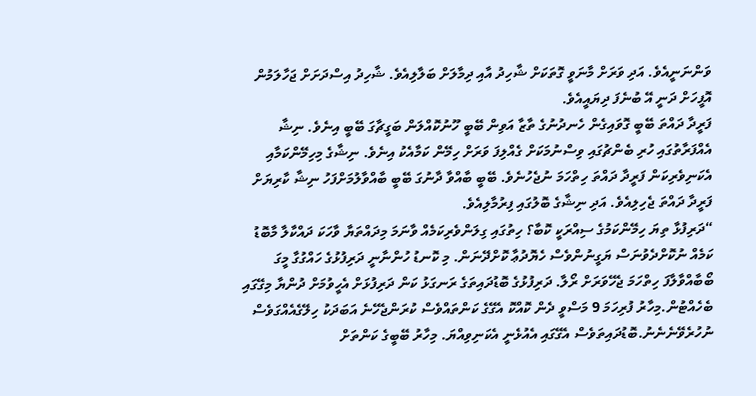ވަންނަނީއެވެ. އަދި ވަރަށް މާނަވީ ގޮތަކަށް ޝާހިދު އާއި ދިމާލަށް ބަލާލިއެވެ. ޝާހިދު އިސްދަށަށް ޖަހާލަމުން އޮފީހަށް ދަނީ އޭ ބުނެފަ ދިޔައީއެވެ.
ފަރީދާ ދައްތަ ބޭބީ ގޮވައިގެން ހެނދުނުގެ ތާޒާ އަވިން ބޭބީ ހޫނުކޮއްލަން ބަގީޗާގަ ބޭބީ އިނެވެ. ނިޝާ އެއްފަރާތުގައި ހުރި ބެންޗުގައި ވިސްނުމަކަށް ގެއްލިފަ ވަރަށް ހިމޭން ކަމާއެކު އިނެވެ. ނިޝާގެ މިހިމޭންކަމާއި އެކަނިވެރިކަން ފަރީދާ ދައްތަ ހިތްހަމަ ނުޖެހުނެވެ. ބޭބީ ބާއްވާ ދާނުގަ ބޭބީ ބާއްވާލުމަށްފަހު ނިޝާ ކާރިޔަށް ފަރީދާ ދައްތަ ޖެހިލިއެވެ. އަދި ނިޝާގެ ބޮލުގައި ފިރުމާލިއެވެ.
“ދަރިފުޅާ ތިޔަ ހިމޭންކަމުގެ ސިއްރަކީ ކޮބާ؟ ހިތުގައި ގިލަންވެރިކަމެއް ވާނަމަ މިދައްތަޔާ ވާހަކަ ދައްކާލާ މާބޮޑު ކަމެއް ނުކޮށްދެވުނަސް ޔަގީނުންވެސް ހެޔޮދުޢާ ކޮށްދޭނަން. މި ކޮނޑު ހުންނާނީ ދަރިފުޅުގެ ހައްގުގާ މީގަ ބޯބާއްވާލާފަ ހިތްހަމަ ޖެހޭވަރަށް ރޯލާ. ދަރިފުޅުގެ ބޮޑުދައިތަގެ ރަނގަޅު ކަން ދަރިފުޅަށް އެހީވުމަށް ދުންޔާ މިގޭގައި ބެހެއްޓުން.މިހާރު ފުރިހަމަ 9 މަސްވީ ދެން ކޮއްކޮ އެގޭގެ ކަންތައްވެސް ކުރަންޖެހޭނެ އަބަދަކު ހިލޭގެއެއްގަވެސް ނުހުރެވޭނެނެނު.ބޮޑުދައިތަވެސް އެގޭގައި އެއުޅެނީ އެކަނިވިއްޔަ. މިހާރު ބޭބީގެ ކަންތަށް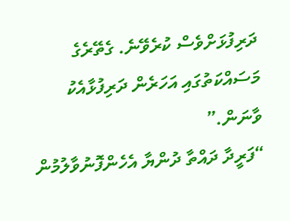ދަރިފުޅަށްވެސް ކުރެވޭނެ. ގެތޭރެގެ މަސައްކަތުގައި އަހަރެން ދަރިފުޅާއެކު ވާނަން.”
“ފަރީދާ ދައްތާ ދުންޔާ އެހެންފޮނުވާލުމުން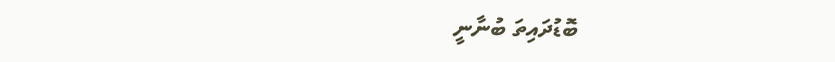ބޮޑުދައިތަ ބުނާނީ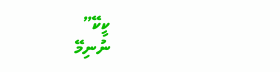ކީކޭ”
ނުނިމޭ